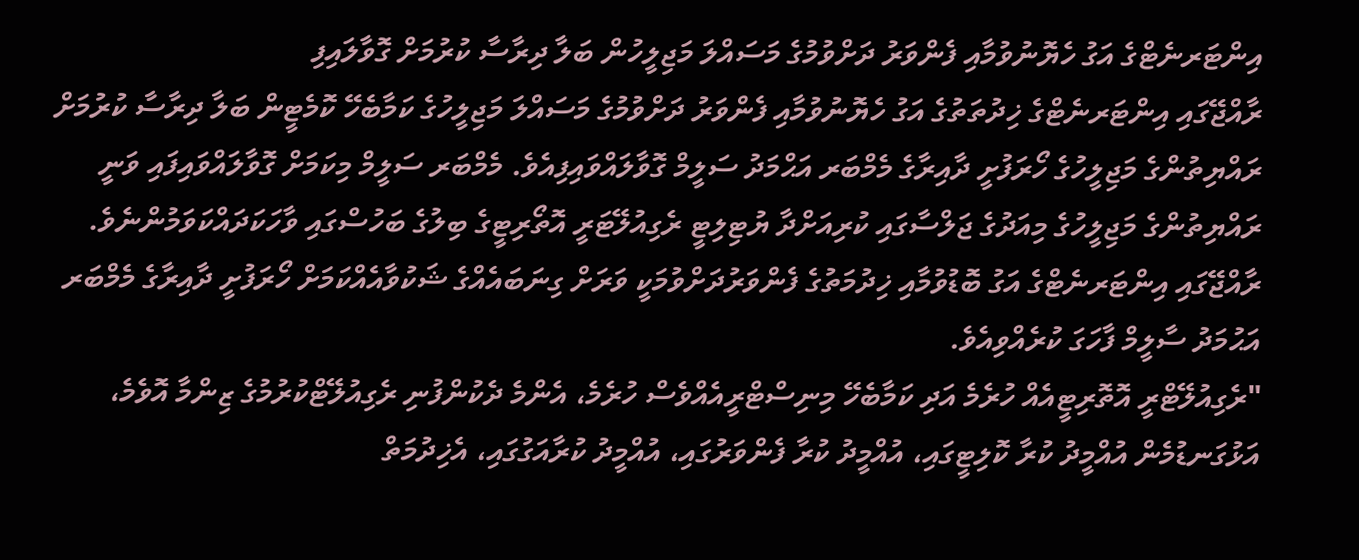އިންޓަރނެޓްގެ އަގު ހެޔޮނުވުމާއި ފެންވަރު ދަށްވުމުގެ މަސައްލަ މަޖިލީހުން ބަލާ ދިރާސާ ކުރުމަށް ގޮވާލައިފި
ރާއްޖޭގައި އިންޓަރނެޓްގެ ޚިދުތަތުގެ އަގު ހެޔޮނުވުމާއި ފެންވަރު ދަށްވުމުގެ މަސައްލަ މަޖިލީހުގެ ކަމާބެހޭ ކޮމެޓީން ބަލާ ދިރާސާ ކުރުމަށް ރައްޔިތުންގެ މަޖިލީހުގެ ހޯރަފުށީ ދާއިރާގެ މެމްބަރ އަޙްމަދު ސަލީމް ގޮވާލައްވައިފިއެވެ. މެމްބަރ ސަލީމް މިކަމަށް ގޮވާލައްވައިފައި ވަނީ ރައްޔިތުންގެ މަޖިލީހުގެ މިއަދުގެ ޖަލްސާގައި ކުރިއަށްދާ ޔުޓިލިޓީ ރެގިއުލޭޓަރީ އޮތޯރިޓީގެ ބިލުގެ ބަހުސްގައި ވާހަކަދައްކަވަމުންނެވެ.
ރާއްޖޭގައި އިންޓަރނެޓްގެ އަގު ބޮޑުވުމާއި ޚިދުމަތުގެ ފެންވަރުދަށްވުމަކީ ވަރަށް ގިނަބައެއްގެ ޝަކުވާއެއްކަމަށް ހޯރަފުށީ ދާއިރާގެ މެމްބަރ އަޙުމަދު ސާލީމް ފާހަގަ ކުރެއްވިއެވެ.
"ރެގިއުލޭޓްރީ އޮތޮރިޓީއެއް ހުރެމެ އަދި ކަމާބެހޭ މިނިސްޓްރީއެއްވެސް ހުރެމެ، އެންމެ ދެކުންފުނި ރެގިއުލޭޓްކުރުމުގެ ޒިންމާ އޮވެމެ، އަޅުގަނޑުމެން އުއްމީދު ކުރާ ކޮލިޓީގައި، އުއްމީދު ކުރާ ފެންވަރުގައި، އުއްމީދު ކުރާއަގުގައި، އެޚިދުމަތް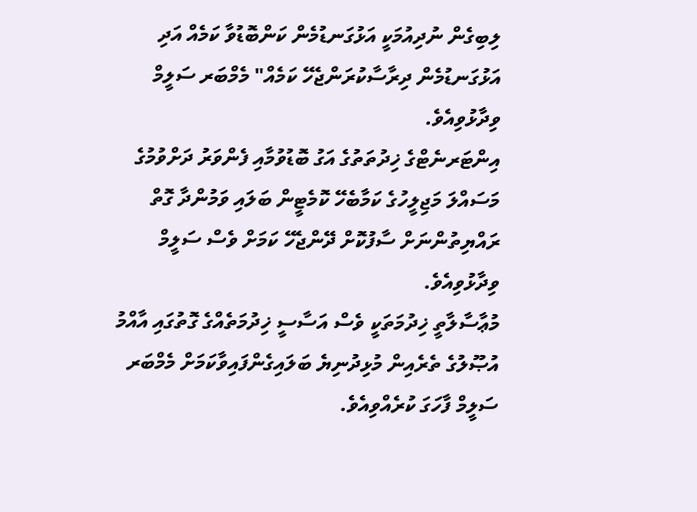ލިބިގެން ނުދިއުމަކީ އަޅުގަނޑުމެން ކަންބޮޑުވާ ކަމެއް އަދި އަޅުގަނޑުމެން ދިރާސާކުރަންޖެހޭ ކަމެއް" މެމްބަރ ސަލީމް ވިދާޅުވިއެވެ.
އިންޓަރނެޓްގެ ޚިދުތަތުގެ އަގު ބޮޑުވުމާއި ފެންވަރު ދަށްވުމުގެ މަސައްލަ މަޖިލީހުގެ ކަމާބެހޭ ކޮމެޓީން ބަލައި ވަމުންދާ ގޮތް ރައްޔިތުންނަށް ސާފުކޮށް ދޭންޖެހޭ ކަމަށް ވެސް ސަލީމް ވިދާޅުވިއެވެ.
މުޢާސާލާތީ ޚިދުމަތަކީ ވެސް އަސާސީ ޚިދުމަތެއްގެ ގޮތުގައި އާއްމު އުޞޫލުގެ ތެރެއިން މުޅިދުނިޔެ ބަލައިގެންފައިވާކަމަށް މެމްބަރ ސަލީމް ފާހަގަ ކުރެއްވިއެވެ.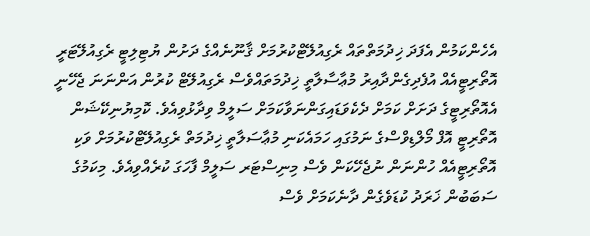އެހެންކަމުން އެފަދަ ޚިދުމަތްތައް ރެގިއުލޭޓްކުރުމަށް ޤާނޫނެއްގެ ދަށުން ޔުޓިލިޓީ ރެގިއުލޭޓަރީ އޮތޯރިޓީއެއް އުފެދިގެންދާއިރު މުޢާސާލާތީ ޚިދުމަތައްވެސް ރެގިއުލޭޓް ކުރުން އަންނަނަ ޖެހޭނީ އެއޮތޯރިޓީގެ ދަށަށް ކަމަށް ދެކެވަޑައިގަންނަވާކަމަށް ސަލީމް ވިދާޅުވިއެވެ. ކޮމިޔުނިކޭޝަން އޮތޯރިޓީ އޮފް މޯލްޑިވްސްގެ ނަމުގައި ހަމައެކަނި މުޢާސަލާތީ ޚިދުމަތް ރެގިއުލޭޓްކުރުމަށް ވަކި އޮތޯރިޓީއެއް ހުންނަން ނުޖެހޭކަން ވެސް މިނިސްޓަރ ސަލީމް ފާހަގަ ކުރެއްވިއެވެ. މިކަމުގެ ސަބަބުން ޚަރަދު ކުޑަވެގެން ދާނެކަމަށް ވެސް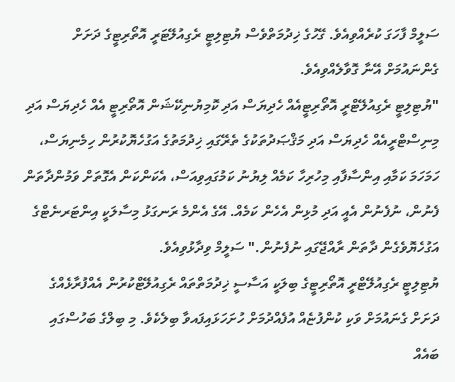ސަލީމް ފާހަގަ ކުރެއްވިއެވެ. ގޭހުގެ ޚިދުމަތްވެސް ޔުޓިލިޓީ ރެގިއުލޭޓަރީ އޮތޯރިޓީގެ ދަށަށް ގެންނައުމަށް އޭނާ ގޮވާލެއްވިއެވެ.
"ޔުޓިލިޓީ ރެގިއުލޭޓްރީ އޮތޯރިޓީއެއް ހެދިޔަސް އަދި ކޮމިޔުނިކޭޝަން އޮތޯރިޓީ އެއް ހެދިޔަސް އަދި މިނިސްޓްރީއެއް ހެދިޔަސް އަދި މަޤްޞަދުތަކުގެ ތެރޭގައި ޚިދުމަތުގެ އަގުހެޔޮކުރުން ހިމެނިޔަސް، ހަމަހަމަ ކަމާއި އިންސާފާއި މިހުރިހާ ކަމެއް ލިޔުނު ކަމުގައިވިއަސް، އެކަންކަން އެގޮތަށް ވަމުންދާތަން ފެނުން، ނުފެނުން އެއީ އަދި މުޅިން އެހެން ކަމެއް. އޭގެ އެންމެ ރަނގަޅު މިސާލަކީ އިންޓަރނެޓްގެ އަގުހެޔޮވެގެން ދާތަން ރާއްޖޭގައި ނުފެނުން." ސަލީމް ވިދާޅުވިއެވެ.
ޔުޓިލިޓީ ރެގިއުލޭޓްރީ އޮތޯރިޓީގެ ބިލަކީ އަސާސީ ޚިދުމަތްތައް ރެގިއުލޭޓްކުރުން އެއްފުރާޅެއްގެ ދަށަށް ގެނައުމަށް ވަކި ކުންފުޏެއް އުފެއްދުމަށް ހުށަހަޅައިފައވާ ބިލެކެވެ. މި ބިލްގެ ބަހުސްގައި ބައެއް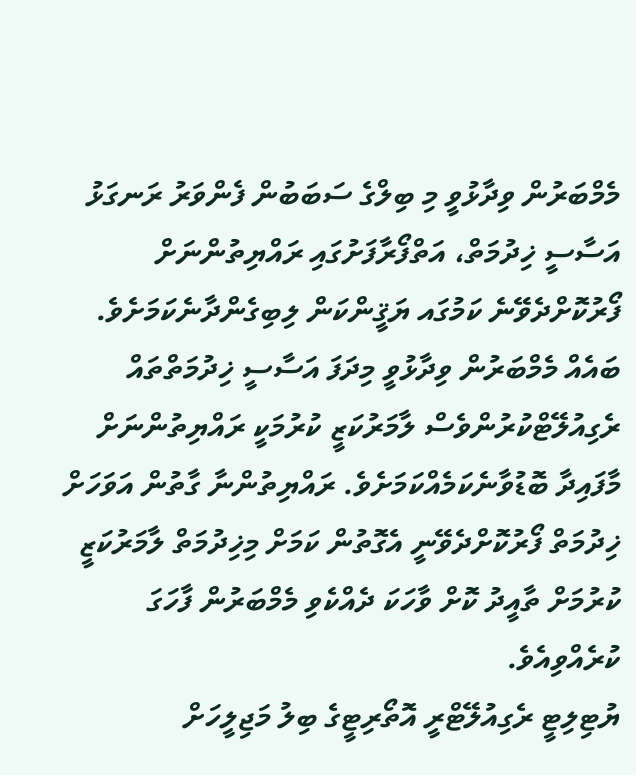މެމްބަރުން ވިދާޅުވީ މި ބިލްގެ ސަބަބުން ފެންވަރު ރަނގަޅު އަސާސީ ޚިދުމަތް، އަތްފޯރާފަށުގައި ރައްޔިތުންނަށް ފޯރުކޮށްދެވޭނެ ކަމުގައ ޔަޤީންކަން ލިބިގެންދާނެކަމަށެވެ. ބައެއް މެމްބަރުން ވިދާޅުވީ މިދަފަ އަސާސީ ޚިދުމަތްތައް ރެގިއުލޭޓްކުރުންވެސް ލާމަރުކަޒީ ކުރުމަކީ ރައްޔިތުންނަށް މާފައިދާ ބޮޑުވާނެކަމެއްކަމަށެވެ. ރައްޔިތުންނާ ގާތުން އަވަހަށް ޚިދުމަތް ފޯރުކޮށްދެވޭނީ އެގޮތުން ކަމަށް މިޚިދުމަތް ލާމަރުކަޒީ ކުރުމަށް ތާއީދު ކޮށް ވާހަކަ ދެއްކެވި މެމްބަރުން ފާހަގަ ކުރެއްވިއެވެ.
ޔުޓިލިޓީ ރެގިއުލޭޓްރީ އޮތޯރިޓީގެ ބިލު މަޖިލީހަށް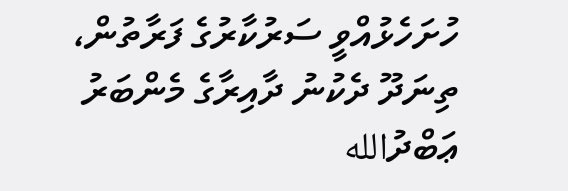ހުށަހެޅުއްވީ ސަރުކާރުގެ ފަރާތުން، ތިނަދޫ ދެކުނު ދާއިރާގެ މެންބަރު ޢަބްދުالله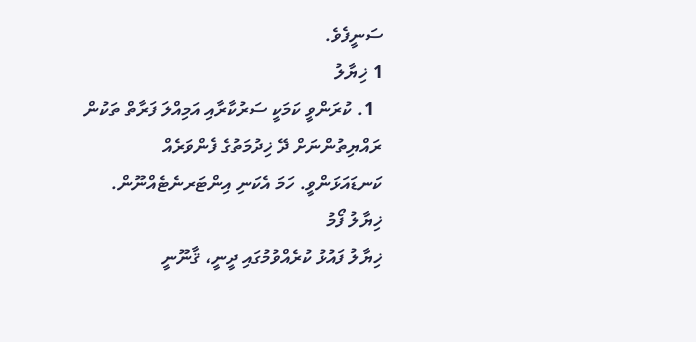ސަނީފެވެ.
1 ޚިޔާލު
  1. ކުރަންވީ ކަމަކީ ސަރުކާރާއި އަމިއްލަ ފަރާތް ތަކުން ރައްޔިތުންނަށް ދޭ ޚިދުމަތުގެ ފެންވަރެއް ކަނޑައަޅަންވީ. ހަމަ އެކަނި އިންޓަރނެޓެއްނޫން.
ޚިޔާލު ފޯމު
ޚިޔާލު ފައުޅު ކުރެއްވުމުގައި ދީނީ، ޤާނޫނީ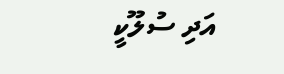އަދި ސުލޫކީ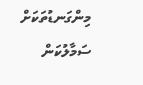މިންގަނޑުތަކަށް ސަމާލުކަން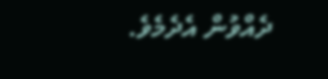ދެއްވުން އެދެމެވެ.